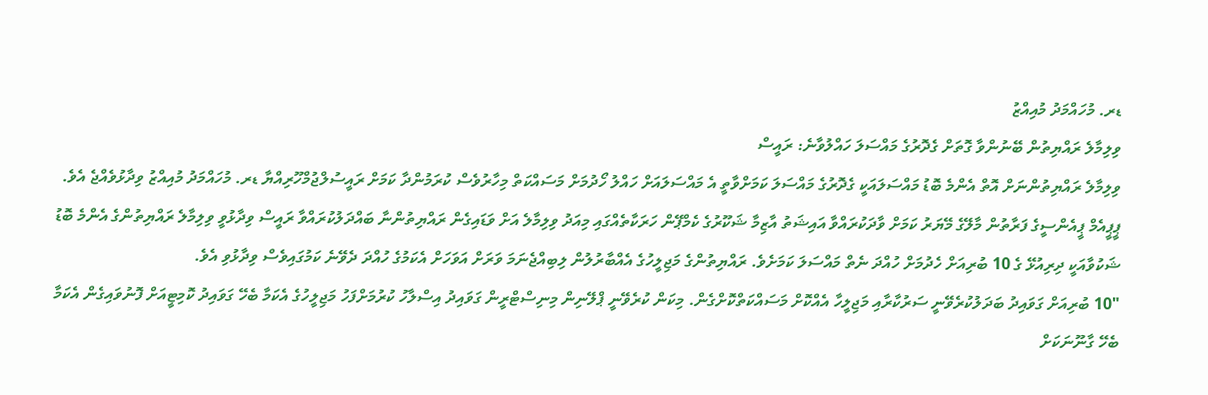ޑރ. މުހައްމަދު މުއިއްޒު
ވިލިމާލެ ރައްޔިތުން ބޭނުންވާ ގޮތަށް ގެދޮރުގެ މައްސަލަ ހައްލުވާނެ: ރައީސް
ވިލިމާލެ ރައްޔިތުންނަށް އޮތް އެންމެ ބޮޑު މައްސަލައަކީ ގެދޮރުގެ މައްސަލަ ކަމަށްވާތީ އެ މައްސަލައަށް ހައްލު ހޯދުމަށް މަސައްކަތް މިހާރުވެސް ކުރަމުންދާ ކަމަށް ރައީސުލްޖުމްހޫރިއްޔާ ޑރ. މުހައްމަދު މުއިއްޒު ވިދާޅުވެއްޖެ އެވެ.
ޕީޕީއެމް ޕީއެންސީގެ ފަރާތުން މާލޭގެ މޭޔަރު ކަމަށް ވާދަކުރައްވާ އައިޝަތު އާޒިމާ ޝަކޫރުގެ ކެމްޕޭން ހަރަކާތެއްގައި މިއަދު ވިލިމާލެ އަށް ވަޑައިގެން ރައްޔިތުންނާ ބައްދަލުކުރައްވާ ރައީސް ވިދާޅުވީ ވިލިމާލެ ރައްޔިތުންގެ އެންމެ ބޮޑު ޝަކުވާއަކީ ދިރިއުޅޭ ގެ 10 ބުރިއަށް ހެދުމަށް ހުއްދަ ނެތް މައްސަލަ ކަމަށެވެ. ރައްޔިތުންގެ މަޖިލީހުގެ އެއްބާރުލުން ލިބިއްޖެނަމަ ވަރަށް އަވަހަށް އެކަމުގެ ހުއްދަ ދެވޭނެ ކަމުގައިވެސް ވިދާޅުވި އެވެ.
"10 ބުރިއަށް ގަވައިދު ބަދަލުކުރެވޭނީ ސަރުކާރާއި މަޖިލީހާ އެއްކޮށް މަސައްކަތްކޮށްގެން. މިކަން ކުރެވޭނީ ޕްލޭނިން މިނިސްޓްރީން ގަވައިދު އިސްލާހު ކުރުމަށްފަހު މަޖިލީހުގެ އެކަމާ ބެހޭ ގަވައިދު ކޮމިޓީއަށް ފޮނުވައިގެން އެކަމާ ބެހޭ ގާނޫނަކަށް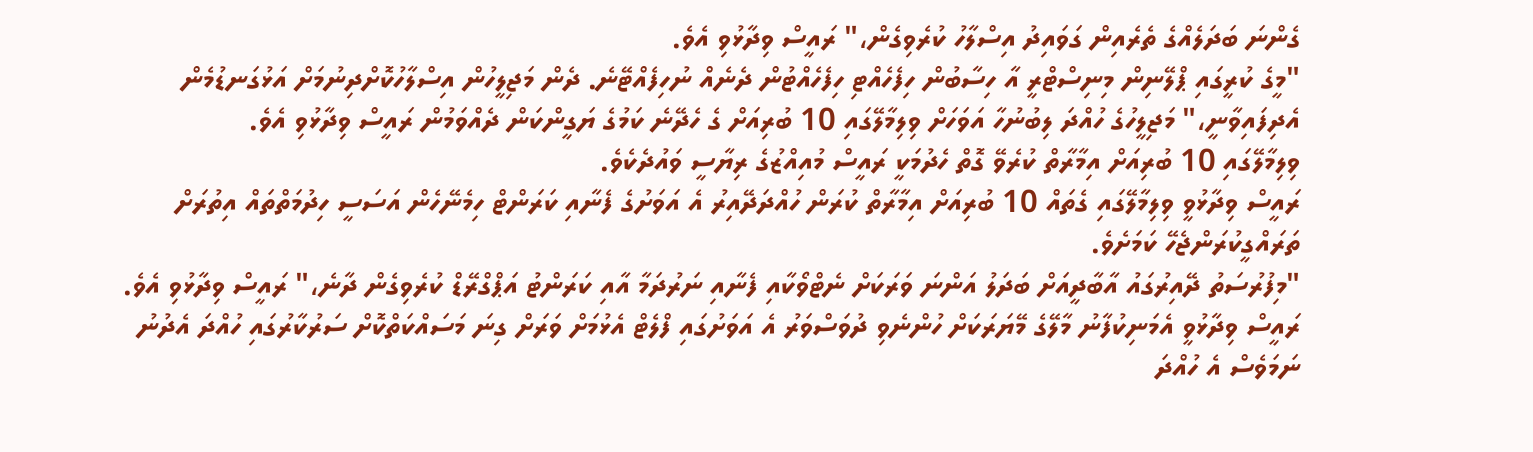ގެންނަ ބަދަލެއްގެ ތެރެއިން ގަވައިދު އިސްލާހު ކުރެވިގެން،" ރައީސް ވިދާޅުވި އެވެ.
"މީގެ ކުރީގައި ޕްލޭނިން މިނިސްޓްރީ އާ ހިސާބުން ހިފެހެއްޓި ހިފެހެއްޓުން ދެނެއް ނުހިފެއްޓޭނެ. ދެން މަޖިލީހުން އިސްލާހުކޮށްދިނުމަށް އަޅުގަނޑުމެން އެދިފައިވާނީ،" މަޖިލީހުގެ ހުއްދަ ލިބުނުހާ އަވަހަށް ވިލިމާލޭގައި 10 ބުރިއަށް ގެ ހެދޭނެ ކަމުގެ ޔަގީންކަން ދެއްވަމުން ރައީސް ވިދާޅުވި އެވެ.
ވިލިމާލޭގައި 10 ބުރިއަށް އިމާރާތް ކުރެވޭ ގޮތް ހެދުމަކީ ރައީސް މުއިއްޒުގެ ރިޔާސީ ވައުދެކެވެ.
ރައީސް ވިދާޅުވީ ވިލިމާލޭގައި ގެތައް 10 ބުރިއަށް އިމާރާތް ކުރަން ހުއްދަދޭއިރު އެ އަވަށުގެ ފެނާއި ކަރަންޓް ހިމެނޭހެން އަސަސީ ހިދުމަތްތައް އިތުރަށް ތަރައްގީކުރަންޖެހޭ ކަމަށެވެ.
"މިފުރުސަތު ދޭއިރުގައު އާބާދީއަށް ބަދަލު އަންނަ ވަރަކަށް ނެޓްވޯކާއި ފެނާއި ނަރުދަމާ އާއި ކަރަންޓު އަޕްގްރޭޑް ކުރެވިގެން ދާނެ،" ރައީސް ވިދާޅުވި އެވެ.
ރައީސް ވިދާޅުވީ އެމަނިކުފާނު މާލޭގެ މޭޔަރަކަށް ހުންނެވި ދުވަސްވަރު އެ އަވަށުގައި ފްލެޓް އެޅުމަށް ވަރަށް ގިނަ މަސައްކަތްކޮށް ސަރުކާރުގައި ހުއްދަ އެދުނު ނަމަވެސް އެ ހުއްދަ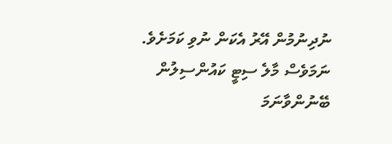ނުދިނުމުން އޭރު އެކަން ނުވި ކަމަށެވެ. ނަމަވެސް މާލެ ސިޓީ ކައުންސިލުން ބޭނުންވާނަމަ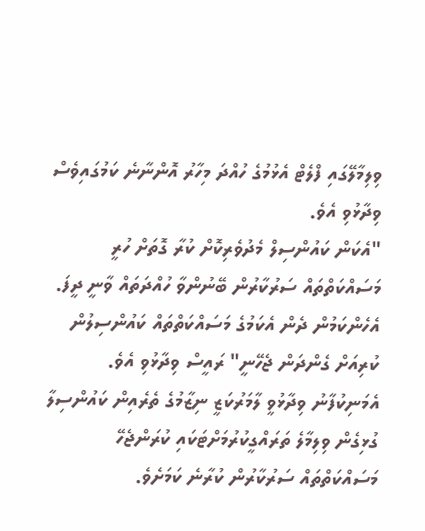ވިލިމާލޭގައި ފްލެޓް އެޅުމުގެ ހުއްދަ މިހާރު އޮންނާނެ ކަމުގައިވެސް ވިދާޅުވި އެވެ.
"އެކަން ކައުންސިލް މެދުވެރިކޮށް ކުރާ ގޮތަށް ހުރީ މަސައްކަތްތައް ސަރުކާރުން ބޭނުންވާ ހުއްދަތައް ވާނީ ދީފަ. އެހެންކަމުން ދެން އެކަމުގެ މަސައްކަތްތައް ކައުންސިލުން ކުރިއަށް ގެންދަން ޖެހޭނީ" ރައީސް ވިދާޅުވި އެވެ.
އެމަނިކުފާނު ވިދާޅުވީ ލާމަރުކަޒީ ނިޒާމުގެ ތެރެއިން ކައުންސިލާ ގުޅިގެން ވިލިމާލެ ތަރައްގީކުރުމަށްޓަކައި ކުރަންޖެހޭ މަސައްކަތްތައް ސަރުކާރުން ކުރާނެ ކަމަށެވެ.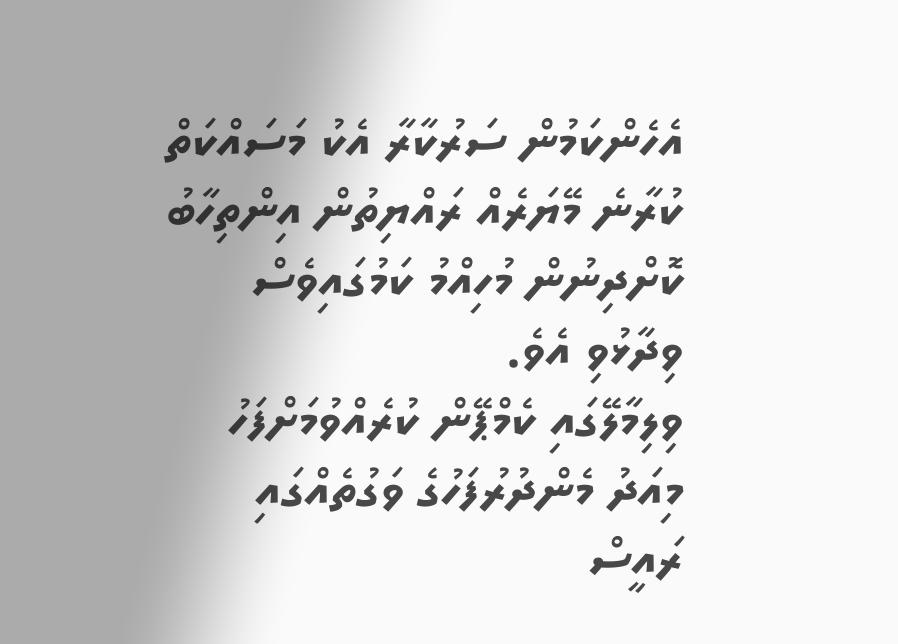އެހެންކަމުން ސަރުކާރާ އެކު މަސައްކަތް ކުރާނެ މޭޔަރެއް ރައްޔިތުން އިންތިހާބު ކޮށްދިނުން މުހިއްމު ކަމުގައިވެސް ވިދާޅުވި އެވެ.
ވިލިމާލޭގައި ކެމްޕޭން ކުރެއްވުމަށްފަހު މިއަދު މެންދުރުފަހުގެ ވަގުތެއްގައި ރައީސް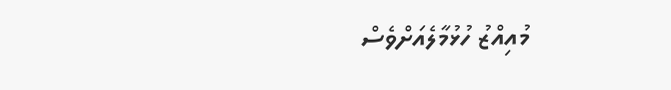މުއިއްޒު ހުޅުމާލެއަށްވެސް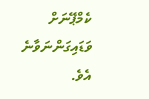ކެމްޕޭނަށް ވަޑައިގަންނަވާނެ އެވެ.